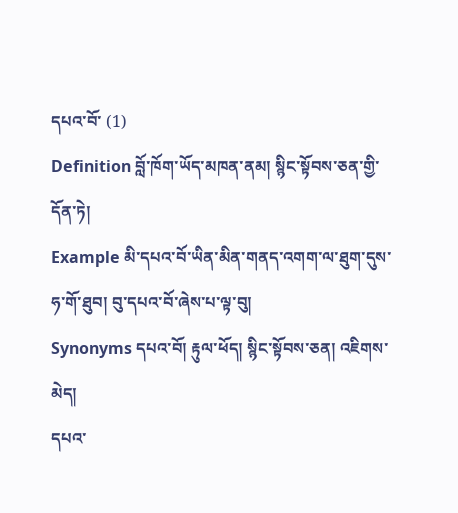དཔའ་བོ་ (1)
Definition བློ་ཁོག་ཡོད་མཁན་ནམ། སྙིང་སྟོབས་ཅན་གྱི་དོན་ཏེ།
Example མི་དཔའ་བོ་ཡིན་མིན་གནད་འགག་ལ་ཐུག་དུས་ཧ་གོ་ཐུབ། བུ་དཔའ་བོ་ཞེས་པ་ལྟ་བུ།
Synonyms དཔའ་བོ། རྟུལ་ཕོད། སྙིང་སྟོབས་ཅན། འཇིགས་མེད།
དཔའ་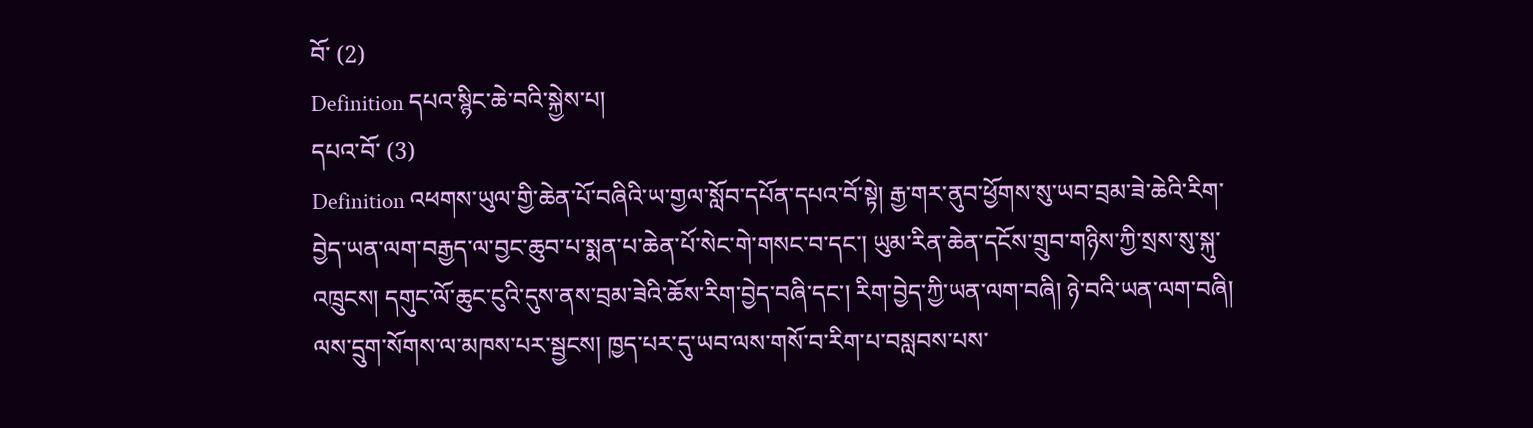བོ་ (2)
Definition དཔའ་སྙིང་ཆེ་བའི་སྐྱེས་པ།
དཔའ་བོ་ (3)
Definition འཕགས་ཡུལ་གྱི་ཆེན་པོ་བཞིའི་ཡ་གྱལ་སློབ་དཔོན་དཔའ་བོ་སྟེ། རྒྱ་གར་ནུབ་ཕྱོགས་སུ་ཡབ་བྲམ་ཟེ་ཆེའི་རིག་བྱེད་ཡན་ལག་བརྒྱད་ལ་བྱང་ཆུབ་པ་སྨན་པ་ཆེན་པོ་སེང་གེ་གསང་བ་དང་། ཡུམ་རིན་ཆེན་དངོས་གྲུབ་གཉིས་ཀྱི་སྲས་སུ་སྐུ་འཁྲུངས། དགུང་ལོ་ཆུང་ངུའི་དུས་ནས་བྲམ་ཟེའི་ཆོས་རིག་བྱེད་བཞི་དང་། རིག་བྱེད་ཀྱི་ཡན་ལག་བཞི། ཉེ་བའི་ཡན་ལག་བཞི། ལས་དྲུག་སོགས་ལ་མཁས་པར་སྦྱངས། ཁྱད་པར་དུ་ཡབ་ལས་གསོ་བ་རིག་པ་བསླབས་པས་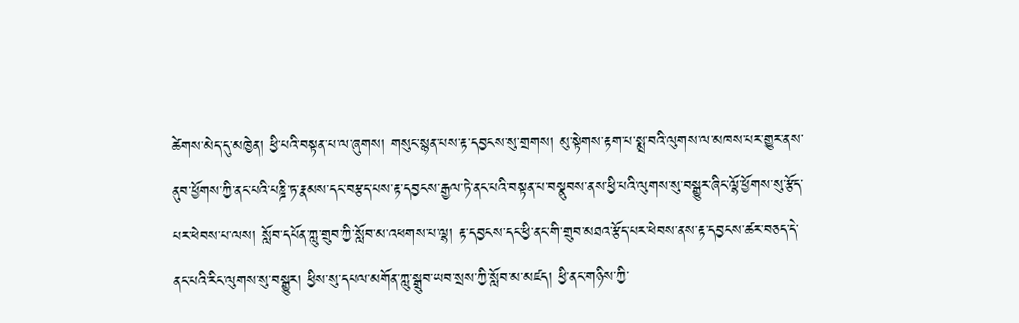ཚེགས་མེད་དུ་མཁྱེན། ཕྱི་པའི་བསྟན་པ་ལ་ཞུགས། གསུང་སྙན་པས་རྟ་དབྱངས་སུ་གྲགས། མུ་སྟེགས་རྟག་པ་སྨྲ་བའི་ལུགས་ལ་མཁས་པར་གྱུར་ནས་ནུབ་ཕྱོགས་ཀྱི་ནང་པའི་པཎྜི་ཏ་རྣམས་དང་བརྩད་པས་རྟ་དབྱངས་རྒྱལ་ཏེ་ནང་པའི་བསྟན་པ་བསྣུབས་ནས་ཕྱི་པའི་ལུགས་སུ་བསྒྱུར་ཞིང་ལྷོ་ཕྱོགས་སུ་རྩོད་པར་ཕེབས་པ་ལས། སློབ་དཔོན་ཀླུ་གྲུབ་ཀྱི་སློབ་མ་འཕགས་པ་ལྷ། རྟ་དབྱངས་དང་ཕྱི་ནང་གི་གྲུབ་མཐའ་རྩོད་པར་ཕེབས་ནས་རྟ་དབྱངས་ཚར་བཅད་དེ་ནང་པའི་རིང་ལུགས་སུ་བསྒྱུར། ཕྱིས་སུ་དཔལ་མགོན་ཀླུ་སྒྲུབ་ཡབ་སྲས་ཀྱི་སློབ་མ་མཛད། ཕྱི་ནང་གཉིས་ཀྱི་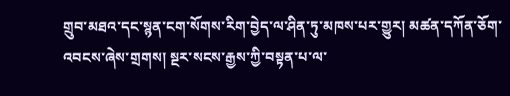གྲུབ་མཐའ་དང་སྙན་ངག་སོགས་རིག་བྱེད་ལ་ཤིན་ཏུ་མཁས་པར་གྱུར། མཚན་དཀོན་ཅོག་འབངས་ཞེས་གྲགས། སྔར་སངས་རྒྱས་ཀྱི་བསྟན་པ་ལ་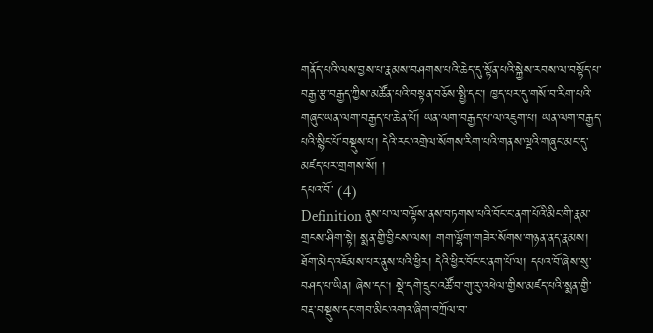གནོད་པའི་ལས་བྱས་པ་རྣམས་བཤགས་པའི་ཆེད་དུ་སྟོན་པའི་སྐྱེས་རབས་ལ་བསྟོད་པ་བརྒྱ་རྩ་བརྒྱད་ཀྱིས་མཚོན་པའི་བསྟན་བཅོས་སྤྱི་དང་། ཁྱད་པར་དུ་གསོ་བ་རིག་པའི་གཞུང་ཡན་ལག་བརྒྱད་པ་ཆེན་པོ། ཡན་ལག་བརྒྱད་པ་ལ་འཇུག་པ། ཡན་ལག་བརྒྱད་པའི་སྙིང་པོ་བསྡུས་པ། དེའི་རང་འགྲེལ་སོགས་རིག་པའི་གནས་ལྔའི་གཞུང་མང་དུ་མཛད་པར་གྲགས་སོ། །
དཔའ་བོ་ (4)
Definition ནུས་པ་ལ་བལྟོས་ནས་བཏགས་པའི་བོང་ང་ནག་པོའི་མིང་གི་རྣམ་གྲངས་ཤིག་སྟེ། སྨན་གྱི་བྱིངས་ལས། གག་ལྷོག་གཟེར་སོགས་གཉན་ནད་རྣམས། ཐོག་མེད་འཇོམས་པར་ནུས་པའི་ཕྱིར། དེའི་ཕྱིར་བོང་ང་ནག་པོ་ལ། དཔའ་བོ་ཞེས་སུ་བཤད་པ་ཡིན། ཞེས་དང། སྡེ་དགེ་དྲུང་འཚོ་བ་གུ་རུ་འཕེལ་གྱིས་མཛད་པའི་སྨན་གྱི་བརྡ་བསྡུས་དང་གབ་མིང་འགའ་ཞིག་བཀྲོལ་བ་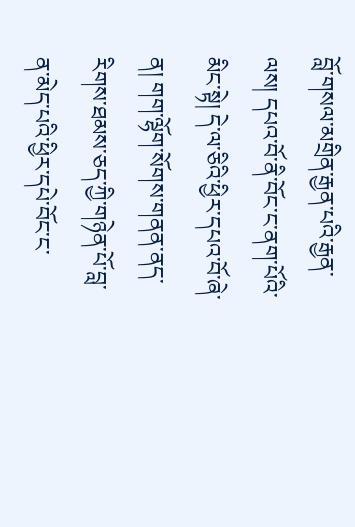བློ་གསལ་མགྲིན་རྒྱན་པའི་རྒྱན་ལས། དཔའ་བོ་ནི་བོང་ང་ནག་པོའི་མིང་སྟེ། དེ་ལ་ཅིའི་ཕྱིར་དཔའ་བོ་ཞེ་ན། གག་ལྷོག་སོགས་གནན་ནད་རིགས་ཐམས་ཅད་ཀྱི་གཉེན་པོ་བླ་ན་མེད་པའི་ཕྱིར་དཔེ་བོང་ང་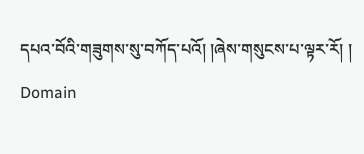དཔའ་བོའི་གཟུགས་སུ་བཀོད་པའོ། །ཞེས་གསུངས་པ་ལྟར་རོ། །
Domain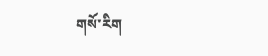གསོ་རིག